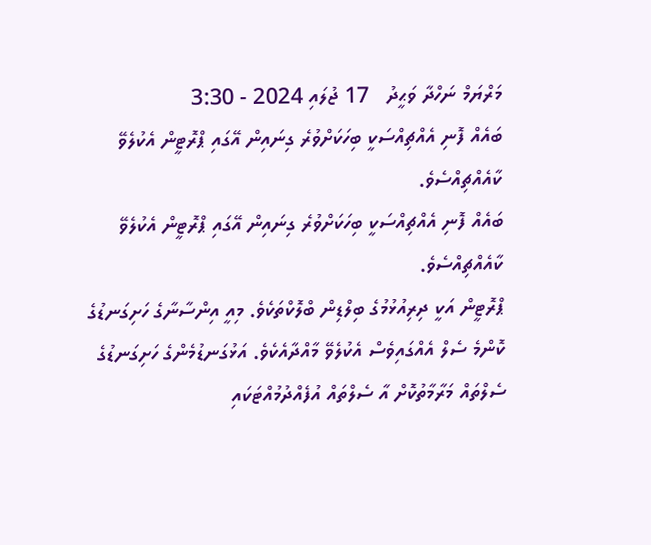މަރްޔަމް ނަހްދާ ވަޙީދު   17 ޖުލައި 2024 - 3:30
ބައެއް ފޮނި އެއްޗިއްސަކީ ބިހަކަށްވުރެ ގިނައިން އޭގައި ޕްރޮޓީން އެކުލެވޭ ކާއެއްޗިއްސެވެ.
ބައެއް ފޮނި އެއްޗިއްސަކީ ބިހަކަށްވުރެ ގިނައިން އޭގައި ޕްރޮޓީން އެކުލެވޭ ކާއެއްޗިއްސެވެ.
ޕްރޮޓީން އަކީ ދިރިއުޅުމުގެ ބިލްޑިން ބްލޮކްތަކެވެ. މިއީ އިންސާނާގެ ހަށިގަނޑުގެ ކޮންމެ ސެލް އެއްގައިވެސް އެކުލެވޭ މާއްދާއެކެވެ. އަޅުގަނޑުމެންގެ ހަށިގަނޑުގެ ސެލްތައް މަރާމާތުކޮށް އާ ސެލްތައް އުފެއްދުމުއްޓަކައި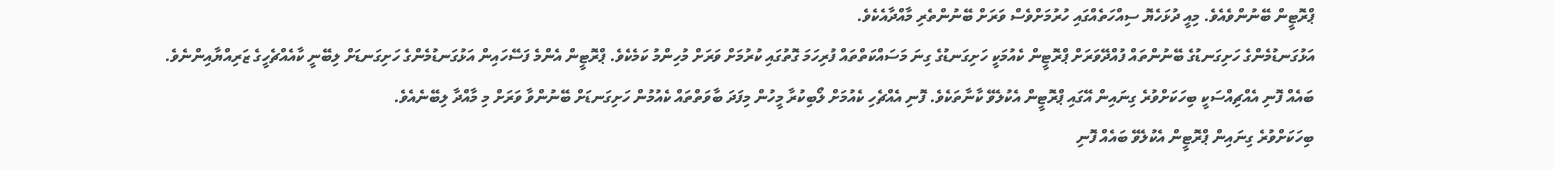ޕްރޮޓީން ބޭނުންވެއެވެ. މިއީ ދުޅަހެޔޮ ސިއްހަތެއްގައި ހުރުމަށްވެސް ވަރަށް ބޭނުންތެރި މާއްދާއެކެވެ.
އަޅުގަނޑުމެންގެ ހަށިގަނޑުގެ ބޭނުންތައް ފުއްދޭވަރަށް ޕްރޮޓީން ކެއުމަކީ ހަށިގަނޑުގެ ގިނަ މަސައްކަތްތައް ފުރިހަމަ ގޮތުގައި ކުރުމަށް ވަރަށް މުހިންމު ކަމެކެވެ. ޕްރޮޓީން އެންމެ ފަސޭހައިން އަޅުގަނޑުމެންގެ ހަށިގަނޑަށް ލިބޭނީ ކާއެއްޗެހީގެ ޒަރިއްޔާއިންނެވެ. ބައެއް ފޮނި އެއްޗިއްސަކީ ބިހަކަށްވުރެ ގިނައިން އޭގައި ޕްރޮޓީން އެކުލެވޭ ކާނާތަކެވެ. ފޮނި އެއްޗެހި ކެއުމަށް ލޯބިކުރާ މީހުން މިފަދަ ބާވަތްތައް ކެއުމުން ހަށިގަނޑަށް ބޭނުންވާ ވަރަށް މި މާއްދާ ލިބޭނެއެވެ.
ބިހަކަށްވުރެ ގިނައިން ޕްރޮޓީން އެކުލެވޭ ބައެއް ފޮނި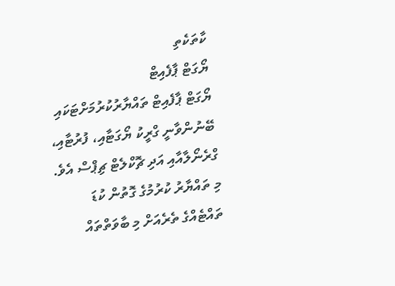ކާތަކެތި
ޔޯގަޓް ޕާފެއިޓް
ޔޯގަޓް ޕާފެއިޓް ތައްޔާރުކުރުމަށްޓަކައި ބޭނުންވާނީ ގްރީކު ޔޯގަޓާއި، ފުރުޓާއި، ގްރެނޯލާއާއި އަދި ޗޮކްލެޓް ޗިޕްސް އެވެ. މި ތައްޔާރު ކުރުމުގެ ގޮތުން ކުޑަ ތައްޓެއްގެ ތެރެއަށް މި ބާވަތްތައް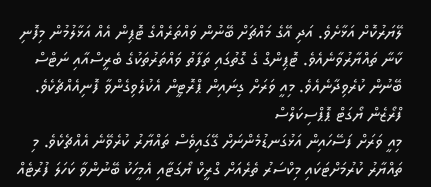ލޭޔަރުކޮށް އަޅާށެވެ. އަދި އޭގެ މައްޗަށް ބޭނުން ވައްތަރެއްގެ ޓޮޕިން އެއް އަޅާލުމުން މިފޮނި ކާނާ ތައްޔާރުވާނެއެވެ. ޓޮޕިންގް ގެ ގޮތުގައި ތަފާތު ވައްތަރުތަކުގެ ބެރީސްއާއި ނަޓްސް ބޭނުން ކުރެވިދާނެއެވެ. މިއީ ވަރަށް ގިނައިން ޕްރޮޓީން އެކުލެވިގެންވާ ފޮނިއެއްޗެކެވެ.
ފްރޯޒެން ޔޯގަޓް ޕޮޕްސިކަލްސް
މިއީ ވަރަށް ފަސޭހައިން އަޅުގަނޑުމެންނަށް ގޭގައިވެސް ތައްޔާރު ކުރެވޭނެ އެއްޗެކެވެ. މި ތައްޔާރު ކުރުމަށްޓަކައި މިކްސަރު ތެރެއަށް ގްރީކް ޔޯގަޓާއި އެމީހަކު ބޭނުންވާ ކަހަލަ ފުރުޓެއް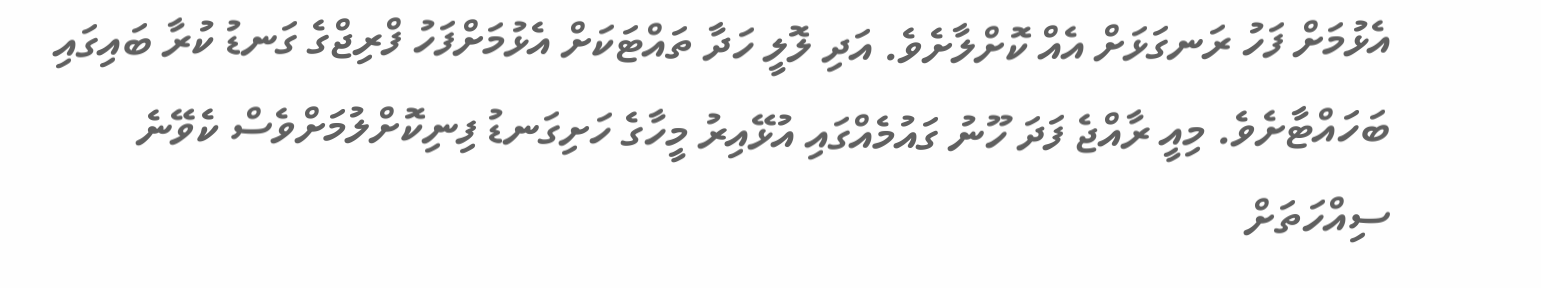އެޅުމަށް ފަހު ރަނގަޅަށް އެއް ކޮށްލާށެވެ. އަދި ލޮލީ ހަދާ ތައްޓަކަށް އެޅުމަށްފަހު ފްރިޖްގެ ގަނޑު ކުރާ ބައިގައި ބަހައްޓާށެވެ. މިއީ ރާއްޖެ ފަދަ ހޫނު ގައުމެއްގައި އުޅޭއިރު މީހާގެ ހަށިގަނޑު ފިނިކޮށްލުމަށްވެސް ކެވޭނެ ސިއްހަތަށް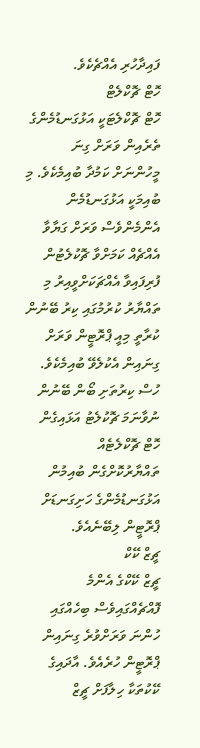ފައިދާހުރި އެއްޗެކެވެ.
ހޮޓް ޗޮކްލެޓް
ހޮޓް ޗޮކްލެޓަކީ އަޅުގަނޑުމެންގެ ތެރެއިން ވަރަށް ގިނަ މީހުންނަށް ކަމުދާ ބުއިމެކެވެ. މި ބުއިމަކީ އަޅުގަނޑުމެން އެންމެންވެސް ވަރަށް ގަޔާވާ އެއްޗެއް ކަމަށްވާ ޗޮކުލެޓުން ފުރިފައިވާ އެއްޗަކަށްވީއިރު މި ތައްޔާރު ކުރުމުގައި ކިރު ބޭނުން ކުރާތީ މިއީ ޕްރޮޓީން ވަރަށް ގިނައިން އެކުލެވޭ ބުއިމެކެވެ. ހުސް ކިރުތަށި ބޯން ބޭނުން ނުވާނަމަ ޗޮކުލެޓު އަޅައިގެން ހޮޓް ޗޮކްލެޓެއް ތައްޔާރުކޮށްގެން ބުއިމުން އަޅުގަނޑުމެންގެ ހަށިގަނޑަށް ޕްރޮޓީން ލިބޭނެއެވެ.
ޗީޒް ކޭކް
ޗީޒް ކޭކްގެ އެންމެ ފޮއްޗެއްގައިވެސް ބިހެއްގައި ހުންނަ ވަރަށްވުރެ ގިނައިން ޕްރޮޓީން ހުރެއެވެ. އާދައިގެ ކޭކުތަކާ ހިލާފަށް ޗީޒް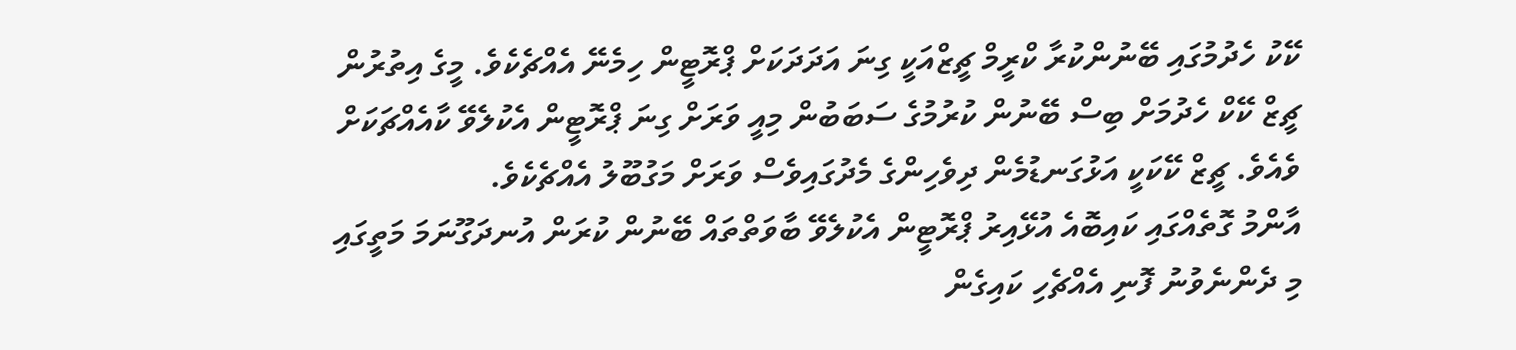ކޭކު ހެދުމުގައި ބޭނުންކުރާ ކްރީމް ޗީޒްއަކީ ގިނަ އަދަދަކަށް ޕްރޮޓީން ހިމެނޭ އެއްޗެކެވެ. މީގެ އިތުރުން ޗީޒް ކޭކް ހެދުމަށް ބިސް ބޭނުން ކުރުމުގެ ސަބަބުން މިއީ ވަރަށް ގިނަ ޕްރޮޓީން އެކުލެވޭ ކާއެއްޗަކަށް ވެއެވެ. ޗީޒް ކޭކަކީ އަޅުގަނޑުމެން ދިވެހިންގެ މެދުގައިވެސް ވަރަށް މަގުބޫލު އެއްޗެކެވެ.
އާންމު ގޮތެއްގައި ކައިބޮއެ އުޅޭއިރު ޕްރޮޓީން އެކުލެވޭ ބާވަތްތައް ބޭނުން ކުރަން އުނދަގޫނަމަ މަތީގައި މި ދެންނެވުނު ފޮނި އެއްޗެހި ކައިގެން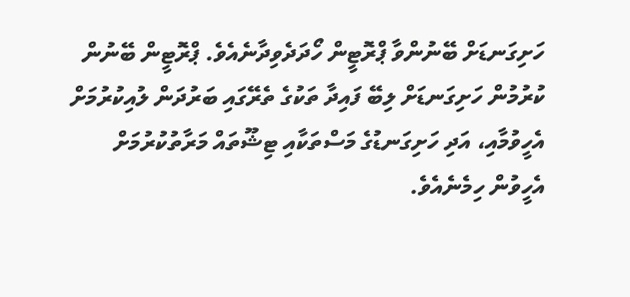ހަށިގަނޑަށް ބޭނުންވާ ޕްރޮޓީން ހޯދަދެވިދާނެއެވެ. ޕްރޮޓީން ބޭނުން ކުރުމުން ހަށިގަނޑަށް ލިބޭ ފައިދާ ތަކުގެ ތެރޭގައި ބަރުދަން ލުއިކުރުމަށް އެހީވުމާއި، އަދި ހަށިގަނޑުގެ މަސްތަކާއި ޓިޝޫތައް މަރާތުކުރުމަށް އެހީވުން ހިމެނެއެވެ.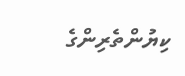ކިޔުންތެރިންގެ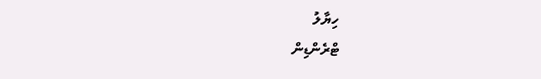ހިޔާލު
ޓްރެންޑިން